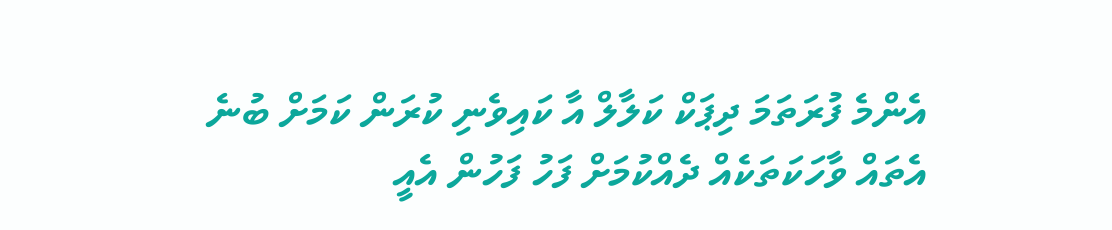އެންމެ ފުރަތަމަ ދިޕަކް ކަލާލް އާ ކައިވެނި ކުރަން ކަމަށް ބުނެ އެތައް ވާހަކަތަކެއް ދެއްކުމަށް ފަހު ފަހުން އެއީ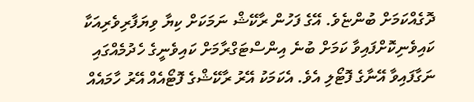ދޮގެއްކަމަށް ބުންޏެވެ. އޭގެ ފަހުން ރާކޭޝް ނަމަކަށް ކިޔާ ވިޔަފާރިވެރިއަކާ ކައިވެނިކޮށްފައިވާ ކަމަށް ބުނެ އިންސްޓަގްރާމަށް ކައިވެނީގެ ހެދުމެއްގައި ނަގާފައިވާ އޭނާގެ ފޮޓޯލި އެވެ. އެކަމަކު އޭރު ރާކޭޝްގެ ފޮޓޯއެއް އޭރު ހާމައެއް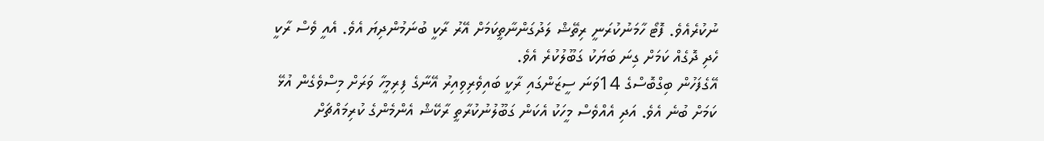ނުކުރެއެވެ. ފޮޓޯ ހާމަނުކުރަނީ ރިތޭޝް ލަދުގަންނާތީކަމަށް އޭރު ރާކީ ބުނަމުންދިޔަ އެވެ. އެއީ ވެސް ރާކީ ހެދި ދޮގެއް ކަމަށް ގިނަ ބަޔަކު ގަބޫލުކުރެ އެވެ.
އޭގެފަހުން ބިގްބޮސްގެ 14ވަނަ ސީޒަންގައި ރާކީ ބައިވެރިވިއިރު އޭނާގެ ފިރިމީހާ ވަރަށް މިސްވެގެން އުޅޭ ކަމަށް ބުނެ އެވެ. އަދި އެއްވެސް މީހަކު އެކަން ގަބޫލުނުކުރާތީ ރާކޭޝް އެންމެންގެ ކުރިމައްޗަށް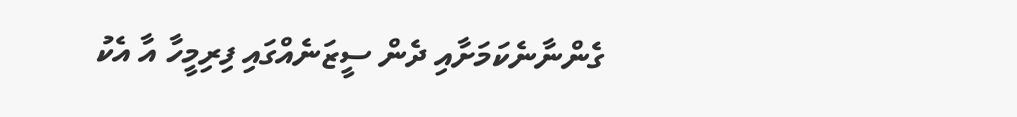ގެންނާނެކަމަށާއި ދެން ސީޒަނެއްގައި ފިރިމީހާ އާ އެކު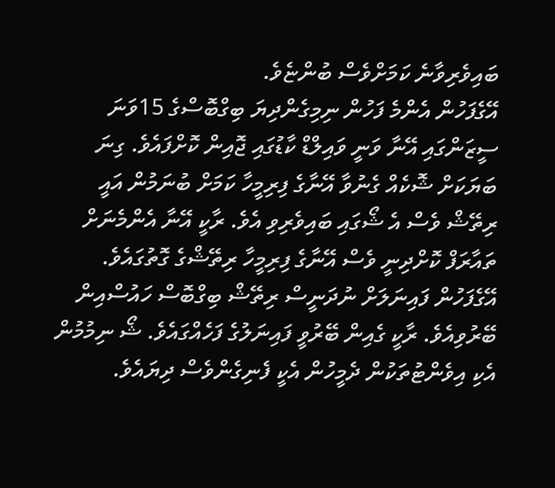ބައިވެރިވާނެ ކަމަށްވެސް ބުންޏެވެ.
އޭގެފަހުން އެންމެ ފަހުން ނިމިގެންދިޔަ ބިގްބޮސްގެ 15ވަނަ ސީޒަންގައި އޭނާ ވަނީ ވައިލްޑް ކާޑުގައި ޖޮއިން ކޮށްފައެވެ. ގިނަ ބަޔަކަށް ޝޮކެއް ގެނުވާ އޭނާގެ ފިރިމީހާ ކަމަށް ބުނަމުން އައީ ރިތޭޝް ވެސް އެ ޝޯގައި ބައިވެރިވި އެވެ. ރާކީ އޭނާ އެންމެނަށް ތައާރަފް ކޮށްދިނީ ވެސް އޭނާގެ ފިރިމީހާ ރިތޭޝްގެ ގޮތުގައެވެ.
އޭގެފަހުން ފައިނަލަށް ނުދަނީސް ރިތޭޝް ބިގްބޮސް ހައުސްއިން ބޭރުވިއެވެ. ރާކީ ގެއިން ބޭރުވީ ފައިނަލުގެ ފަހެއްގައެވެ. ޝޯ ނިމުމުން އެކި އިވެންޓުތަކުން ދެމީހުން އެކީ ފެނިގެންވެސް ދިޔައެވެ.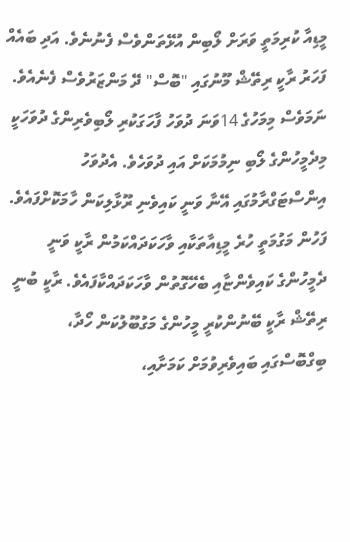މީޑިއާ ކުރިމަތީ ވަރަށް ލޯބިން އުޅޭތަންވެސް ފެނުނެވެ. އަދި ބައެއް ފަހަރު ރާކީ ރިތޭޝް މޫނުގައި "ބޮސް" ދޭ މަންޒަރުވެސް ފެނެއެވެ.
ނަމަވެސް މިމަހުގެ 14ވަނަ ދުވަހު ފާހަގަކުރި ލޯބިވެރިންގެ ދުވަހަކީ މިދެމީހުންގެ ލޯބި ނިމުމަކަށް އައި ދުވަހެވެ. އެދުވަހު އިންސްޓަގްރާމުގައި އޭނާ ވަނީ ކައިވެނި ރޫޅާލިކަން ހާމަކޮށްފައެވެ.
ފަހުން މަގުމަތީ ހުރެ މީޑިއާތަކާއި ވާހަކަދައްކަމުން ރާކީ ވަނީ ދެމީހުންގެ ކައިވެންޏާއި ބެހޭގޮތުން ވާހަކަދައްކާފައެވެ. ރާކީ ބުނީ ރިތޭޝް ރާކީ ބޭނުންކުރީ މީހުންގެ މަގުބޫލުކަން ހޯދާ، ބިގްބޮސްގައި ބައިވެރިވުމަށް ކަމަށާއި،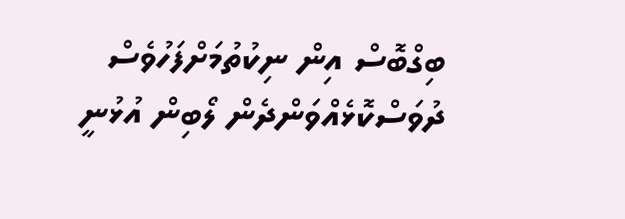ބިގްބޮސް އިން ނިކުތުމަށްފަހުވެސް ދުވަސްކޮޅެއްވަންދެން ލޯބިން އުޅުނީ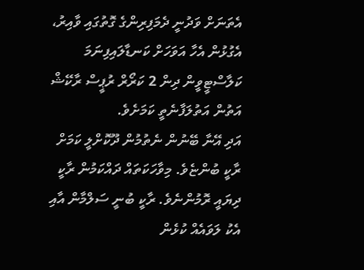އެތަނަށް ވަދުނީ ދެމަފިރިންގެ ގޮތުގައި ވާއިރު، އެގުޅުން އެހާ އަވަހަށް ކަނޑާލައިފިނަމަ ކަލާސްޓީވީން ދިން 2 ކަރޯރް ރުޕީސް ރާކޭޝް އަތުން އަތުލަފާނެތީ ކަމަށެވެ.
އަދި އޭނާ ބޭނުން ނެތުމުން ދޫކޮށްލީ ކަމަށް ރާކީ ބުންޏެވެ. މިވާހަކަތައް ދައްކަމުން ރާކީ ދިޔައީ ރޮމުންނެވެ. ރާކީ ބުނީ ސަލްމާން އާއި އެކު ލަވައެއް ކުޅެން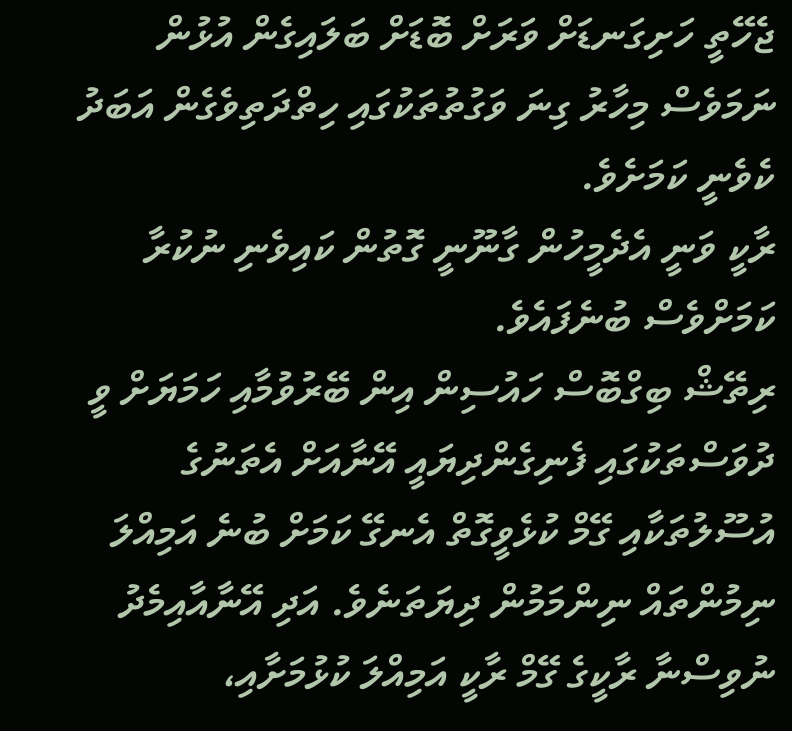ޖެހޭތީ ހަށިގަނޑަށް ވަރަށް ބޮޑަށް ބަލައިގެން އުޅުން ނަމަވެސް މިހާރު ގިނަ ވަގުތުތަކުގައި ހިތްދަތިވެގެން އަބަދު ކެވެނީ ކަމަށެވެ.
ރާކީ ވަނީ އެދެމީހުން ގާނޫނީ ގޮތުން ކައިވެނި ނުކުރާ ކަމަށްވެސް ބުނެފައެވެ.
ރިތޭޝް ބިގްބޮސް ހައުސިން އިން ބޭރުވުމާއި ހަމަޔަށް ވީ ދުވަސްތަކުގައި ފެނިގެންދިޔައީ އޭނާއަށް އެތަނުގެ އުސޫލުތަކާއި ގޭމް ކުޅެވީގޮތް އެނގޭ ކަމަށް ބުނެ އަމިއްލަ ނިމުންތައް ނިންމަމުން ދިޔަތަނެވެ. އަދި އޭނާއާއިމެދު ނުވިސްނާ ރާކީގެ ގޭމް ރާކީ އަމިއްލަ ކުޅުމަށާއި،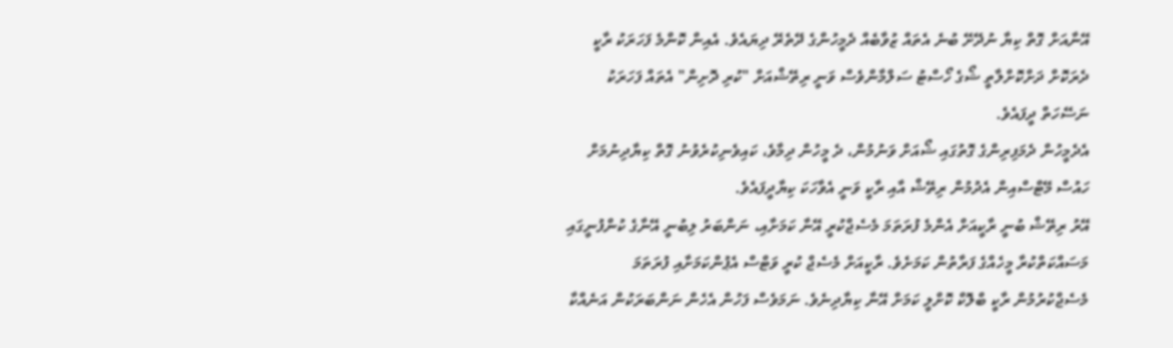އޭނާއަށް ގޮތް ކިޔާ ނުދޭށޭ ބުނެ އެތައް ޒުވާބެއް ދެމީހުންގެ ދޭތެރޭ ދިޔައެވެ. އެއިން ކޮންމެ ފަހަރަކު ރާކީ ދެރަކޮށް ދަށްކޮށްލާތީ ޝޯގެ ހޯސްޓު ސަލްމާންވެސް ވަނީ ރިތޭޝްއަށް "ކުރި ދޮށިން" އެތައް ފަހަރަކު ނަސޭހަތް ދީފައެވެ.
އެދެމީހުން ދެމަފިރިންގެ ގޮތުގައި ޝޯއަށް ވަނުމުން، ދެ މީހުން ދިމާވެ، ކައިވެނިކުރެވުނު ގޮތް ކިޔާދިނުމަށް ހައުސް މޭޓްސްއިން އެދުމުން ރިތޭޝް އާއި ރާކީ ވަނީ އެވާހަކަ ކިޔާދީފައެވެ.
އޭރު ރިތޭޝް ބުނީ ރާކީއަށް އެންމެ ފުރަތަމަ މެސެޖްކުރީ އޭނާ ކަމަށާއި، ނަންބަރު ލިބުނީ އޭނާގެ ކުންފުނީގައި މަސައްކަތްކުރާ މީހެއްގެ ފަރާތުން ކަމަށެވެ. ރާކީއަށް މެސެޖް ކުރީ ވަޓްސް އެޕުންކަމަށާއި ފުރަތަމަ މެސެޖްކުރުމުން ރާކީ ބްލޮކް ކޮށްލީ ކަމަށް އޭނާ ކިޔާދިނެވެ. ނަމަވެސް ފަހުން އެހެން ނަންބަރަކުން އަނެއްކާ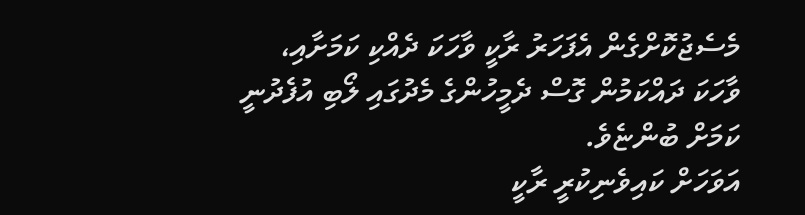މެސެޖުކޮށްގެން އެފަހަރު ރާކީ ވާހަކަ ދެއްކި ކަމަށާއި، ވާހަކަ ދައްކަމުން ގޮސް ދެމީހުންގެ މެދުގައި ލޯބި އުފެދުނީ ކަމަށް ބުންޏެވެ.
އަވަހަށް ކައިވެނިކުރީ ރާކީ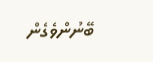ބޭނުންވެގެން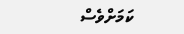ކަމަށްވެސް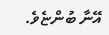އޭނާ ބުންޏެވެ.